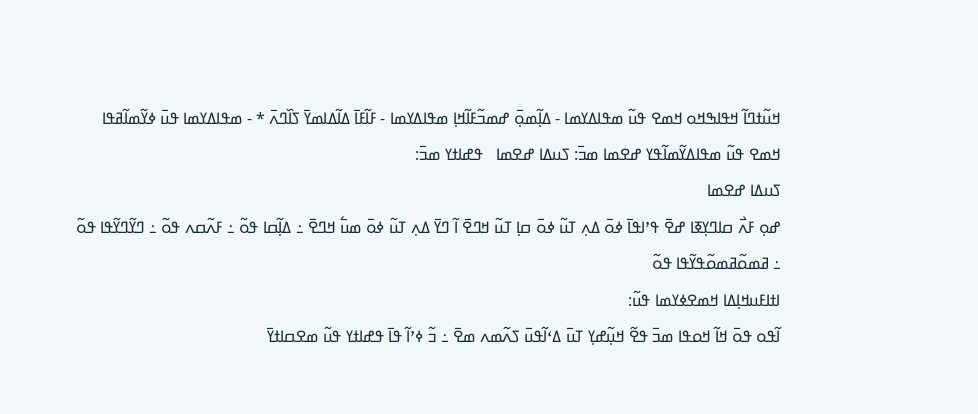ߞߎ߬ߙߣߊ߬ ߞߟߊߒߞߋ ߞߘߐ ߟߎ߬ ߘߟߊߡߌߘߊ - ߡߊ߲߬ߘߋ߲߫ ߝߘߏ߬ߓߊ߬ߞߊ߲ ߘߟߊߡߌߘߊ - ߓߊ߬ߓߊ߫ ߡߊ߬ߡߊߘߌ߫ ߖߊ߰ߣߍ߫ * - ߘߟߊߡߌߘߊ ߟߎ߫ ߦߌ߬ߘߊ߬ߥߟߊ
ߞߘߐ ߟߎ߬ ߘߟߊߡߌ߬ߘߊ߬ߟߌ ߝߐߘߊ ߘߏ߫: ߖߎߡߊ ߝߐߘߊ   ߟߝߊߙߌ ߘߏ߫:
ߖߎߡߊ ߝߐߘߊ
ߝߋ߲ ߓߍ߯ ߛߊߣߌ߲ߧߊ ߝߐ߫ ߟߴߊߟߊ߫ ߦߋ߫ ߡߍ߲ ߠߎ߬ ߦߋ߫ ߛߊ߲ ߠߎ߬ ߞߣߐ߫ ߊ߬ ߣߌ߫ ߡߍ߲ ߠߎ߬ ߦߋ߫ ߘߎ߱ ߞߣߐ߫ ߸ ߡߊ߲߬ߛߊ ߟߋ߬ ߸ ߓߍ߬ߛߍ ߟߋ߬ ߸ ߣߌ߬ߣߌ߬ߟߊ ߟߋ߬ ߸ ߥߘߋ߬ߥߘߋ߬ߟߌ߬ߟߊ ߟߋ߬
ߊߙߊߓߎߞߊ߲ߡߊ ߞߘߐߦߌߘߊ ߟߎ߬:
ߊ߬ߟߋ ߟߋ߫ ߞߊ߬ ߞߋߟߊ ߘߏ߫ ߟߐ߬ ߞߎ߲߬ߝߌ߲ ߠߎ߫ ߡߵߊ߬ߟߎ߫ ߖߍ߬ߘߍ ߘߐ߫ ߸ ߏ߬ ߦߴߊ߬ ߟߊ߫ ߟߝߊߙߌ ߟߎ߬ ߘߐߛߊߙߌ߫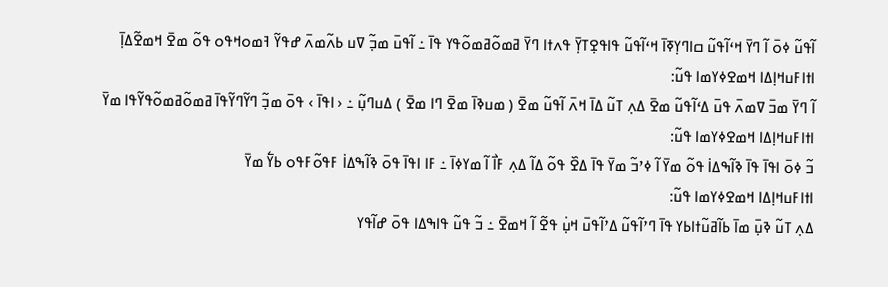ߊ߬ߟߎ߬ ߦߋ߫ ߊ߬ ߣߌ߫ ߞߵߊ߬ߟߎ߬ ߛߊߣߌ߲ߧߊ߫ ߞߵߊ߬ߟߎ߬ ߟߊߟߐ߲ߠߌ߲߫ ߟߍߙߊ ߣߌ߫ ߥߘߋ߬ߥߘߋ߬ߟߌ ߟߊ߫ ߸ ߊ߬ߟߎ߫ ߘߏ߲߬ ߜߎ ߕߍ߬ߘߍ߫ ߝߟߌ߬ ߔߘߋߞߟߋ ߟߋ߬ ߘߐ߫ ߞߘߐ߬ߡߊ߲߫
ߊߙߊߓߎߞߊ߲ߡߊ ߞߘߐߦߌߘߊ ߟߎ߬:
ߊ߬ ߣߌ߫ ߘߏ߫ ߜߘߍ߫ ߟߎ߫ ߡߵߊ߬ߟߎ߬ ߘߐ߫ ߡߍ߲ ߠߎ߬ ߡߊ߫ ߞߍ߫ ߊ߬ߟߎ߬ ߘߐ߫ ( ߘߎߢߊ߫ ߘߐ߫ ߣߊ ߘߐ߫ ) ߡߎߣߎ߲߬ ߸ ‹ ߊߟߊ߫ › ߟߋ߫ ߘߏ߲߬ ߣߌ߬ߣߌ߬ߟߊ߫ ߥߘߋ߬ߥߘߋ߬ߟߌ߬ߟߊ ߘߌ߫
ߊߙߊߓߎߞߊ߲ߡߊ ߞߘߐߦߌߘߊ ߟߎ߬:
ߏ߬ ߦߋ߫ ߊߟߊ߫ ߟߊ߫ ߢߊ߬ߒߡߊ߭ ߟߋ߬ ߘߌ߫ ߊ߬ ߦߴߏ߬ ߘߌ߫ ߟߊ߫ ߡߐ߰ ߟߋ߬ ߡߊ߬ ߡߍ߲ ߓߊ߯ ߊ߬ ߘߌߦߊ߫ ߸ ߓߊ ߊߟߊ߫ ߟߋ߫ ߢߊ߬ߒߡߊ߭ ߓߟߋ߬ߓߟߋ ߕߌ߱ ߘߌ߫
ߊߙߊߓߎߞߊ߲ߡߊ ߞߘߐߦߌߘߊ ߟߎ߬:
ߡߍ߲ ߠߎ߬ ߢߎ߲߫ ߘߊ߫ ߕߊ߬ߥߎ߬ߙߊߕߌ ߟߊ߫ ߣߴߊ߬ߟߎ߬ ߡߴߊ߬ߟߎ߫ ߞߎ߲߭ ߟߐ߬ ߊ߬ ߞߘߐ߫ ߸ ߏ߬ ߟߎ߬ ߟߊߒߡߊ ߟߋ߫ ߝߊ߬ߟߌ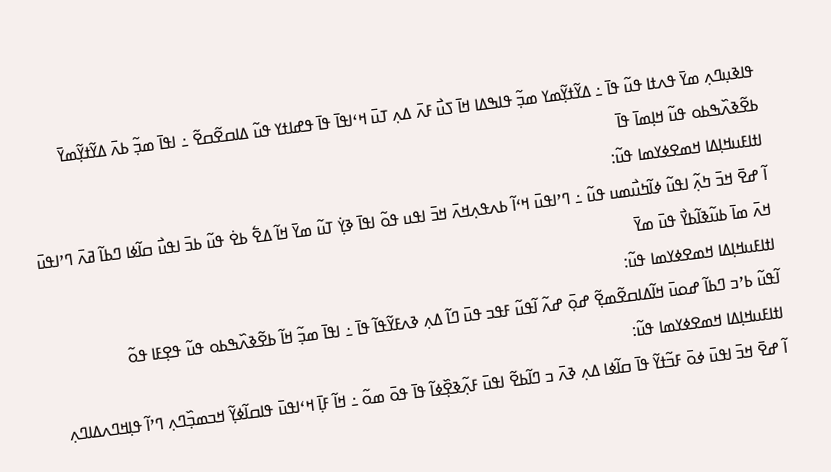ߟߊߢߎ߲ߣߍ߲ ߘߌ߫ ߟߍߙߊ ߟߎ߬ ߟߊ߫ ߸ ߡߌ߬ߙߌ߲߬ߘߌ ߘߏ߲߬ ߟߊߒߡߊ ߞߊ߫ ߖߎ߯ ߓߍ߫ ߡߍ߲ ߠߎ߫ ߞߵߊߟߊ߫ ߟߊ߫ ߟߝߊߙߌ ߟߎ߬ ߡߊߛߐ߬ߛߐ߬ ߸ ߊߟߊ߫ ߘߏ߲߬ ߕߍ߫ ߡߌ߬ߙߌ߲߬ߘߌ߫ ߕߐ߬ߢߍ߰ߒߕߋ ߟߎ߬ ߞߊ߲ߘߊ߫ ߟߊ߫
ߊߙߊߓߎߞߊ߲ߡߊ ߞߘߐߦߌߘߊ ߟߎ߬:
ߊ߬ ߝߐ߫ ߞߏ߫ ߤߍ߲߬ ߊߟߎ߬ ߦߊ߬ߤߎ߯ߘߎ ߟߎ߬ ߸ ߣߴߊߟߎ߫ ߞߵߊ߬ ߕߍߟߍ߲ߞߍ߫ ߞߏ߫ ߊߟߎ ߟߋ߬ ߊߟߊ߫ ߢߌ߲߭ ߠߎ߬ ߘߌ߫ ߞߊ߬ ߡߐ߱ ߕߐ߭ ߟߎ߬ ߕߏ߫ ߊߟߎ߯ ߛߊ߬ߦߊ ߣߕߊ߬ ߥߍ߫ ߣߴߊߟߎ߫ ߞߍ߫ ߘߊ߫ ߕߎ߬ߢߊ߬ߕߌ߯ ߟߎ߫ ߘߌ߫
ߊߙߊߓߎߞߊ߲ߡߊ ߞߘߐߦߌߘߊ ߟߎ߬:
ߊ߬ߟߎ߬ ߕߴߏ ߣߕߊ߬ ߝߋߎ߫ ߞߊ߬ߡߊߛߐ߬ߘߐ߲߬ ߝߋ߲߫ ߝߍ߬ ߊ߬ߟߎ߬ ߓߟߏ ߟߎ߫ ߣߊ߬ ߡߍ߲ ߢߍߓߌ߬ߟߊ߬ ߟߊ߫ ߸ ߊߟߊ߫ ߘߏ߲߬ ߞߊ߬ ߕߐ߬ߢߍ߰ߒߕߋ ߟߎ߬ ߟߐ߲ߓߊ ߟߋ߬
ߊߙߊߓߎߞߊ߲ߡߊ ߞߘߐߦߌߘߊ ߟߎ߬:
ߊ߬ ߝߐ߫ ߞߏ߫ ߊߟߎ߫ ߦߋ߫ ߓߏ߬ߙߌ߬ ߟߊ߫ ߛߊ߬ߦߊ ߡߍ߲ ߢߍ߫ ߏ ߣߊ߬ߕߐ߬ ߊߟߎ߫ ߓߍ߲߬ߢߐ߲߰ߦߊ߬ ߟߊ߫ ߟߋ߫ ߘߋ߬ ߸ ߞߊ߬ ߓߊ߲߫ ߞߵߊߟߎ߫ ߟߊߛߊ߬ߦߌ߲߬ ߞߏߘߏ߲߰ߣߍ߲ ߣߴߊ߬ ߟߊ߲ߞߣߍߡߊߣߍ߲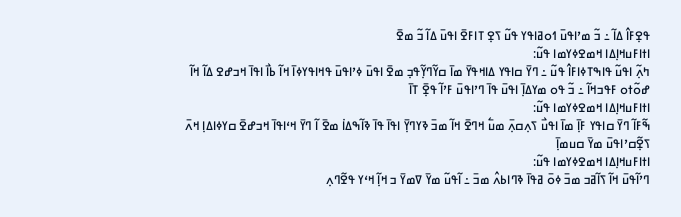ߟߐ߲ߓߊ߮ ߡߊ߬ ߸ ߏ߬ ߘߴߊߟߎ߫ ߗߋߥߊߟߌ ߟߎ߬ ߖߐ߲ ߠߊߓߐ߫ ߊߟߎ߫ ߡߊ߬ ߏ߬ ߘߐ߫
ߊߙߊߓߎߞߊ߲ߡߊ ߞߘߐߦߌߘߊ ߟߎ߬:
ߤߍ߲߬ ߊߟߎ߬ ߟߊߒߠߦߊߓߊ߮ ߟߎ߬ ߸ ߣߌ߫ ߛߊߟߌ ߡߊߞߟߌ߫ ߘߊ߫ ߛߌ߬ߣߌ߲߬ߟߏ߲ ߘߐ߫ ߊߟߎ߫ ߦߴߊߟߎ߫ ߟߞߊߟߌߦߊ߫ ߞߊ߬ ߕߊ߯ ߊߟߊ߫ ߞߏߝߐ ߡߊ߬ ߞߊ߬ ߝߋ߬ߙߋ ߓߟߏߞߊ߬ ߸ ߏ߬ ߟߋ ߘߌߡߊ߲߫ ߊߟߎ߫ ߟߊ߫ ߣߴߊߟߎ߫ ߓߴߊ߬ ߟߐ߲߫ ߠߊ߫
ߊߙߊߓߎߞߊ߲ߡߊ ߞߘߐߦߌߘߊ ߟߎ߬:
ߒ߬ߓߊ߬ ߣߌ߫ ߛߊߟߌ ߓߊ߲߫ ߘߊ߫ ߊߟߎ߯ ߖߍ߲ߛߍ߲߫ ߘߎ߱ ߞߣߐ߫ ߞߊ߬ ߘߏ߫ ߢߌߣߌ߲߫ ߊߟߊ߫ ߟߊ߫ ߢߊ߬ߒߡߊ߭ ߘߐ߫ ߊ߬ ߣߌ߫ ߞߵߊߟߊ߫ ߞߏߝߐ߫ ߛߌߦߊߡߊ߲ ߞߍ߫ ߖߐ߲߬ߛߴߊߟߎ߫ ߘߌ߫ ߛߎߘߊ߲߫
ߊߙߊߓߎߞߊ߲ߡߊ ߞߘߐߦߌߘߊ ߟߎ߬:
ߣߴߊ߬ߟߎ߫ ߞߊ߬ ߖߊ߬ߥߏ ߘߏ߫ ߦߋ߫ ߥߟߊ߫ ߢߣߊߕߍ߮ ߘߏ߫ ߸ ߊ߬ߟߎ߬ ߘߌ߫ ߜߘߌ߫ ߏ ߞߊ߲߬ ߞߵߌ ߟߐ߬ߣߍ߲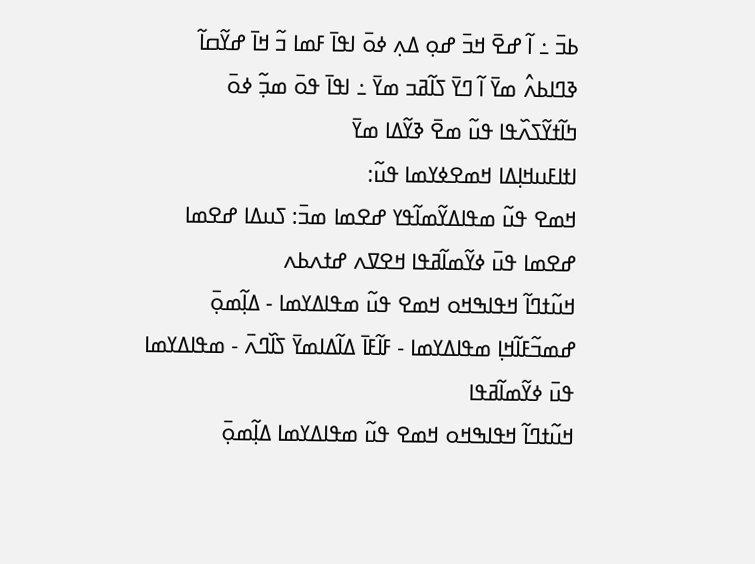ߕߏ߫ ߸ ߊ߬ ߝߐ߫ ߞߏ߫ ߝߋ߲ ߡߍ߲ ߦߋ߫ ߊߟߊ߫ ߓߘߊ ߏ߬ ߞߊ߫ ߝߌ߬ߛߊ߬ ߢߣߊߕߍ߮ ߘߌ߫ ߊ߬ ߣߌ߫ ߖߊ߬ߥߏ ߘߌ߫ ߸ ߊߟߊ߫ ߟߋ߫ ߘߏ߲߬ ߦߋ߫ ߤߊ߬ߙߌ߬ߖߍ߰ߟߊ ߟߎ߬ ߘߐ߫ ߢߌ߬ߡߊ ߘߌ߫
ߊߙߊߓߎߞߊ߲ߡߊ ߞߘߐߦߌߘߊ ߟߎ߬:
ߞߘߐ ߟߎ߬ ߘߟߊߡߌ߬ߘߊ߬ߟߌ ߝߐߘߊ ߘߏ߫: ߖߎߡߊ ߝߐߘߊ
ߝߐߘߊ ߟߎ߫ ߦߌ߬ߘߊ߬ߥߟߊ ߞߐߜߍ ߝߙߍߕߍ
ߞߎ߬ߙߣߊ߬ ߞߟߊߒߞߋ ߞߘߐ ߟߎ߬ ߘߟߊߡߌߘߊ - ߡߊ߲߬ߘߋ߲߫ ߝߘߏ߬ߓߊ߬ߞߊ߲ ߘߟߊߡߌߘߊ - ߓߊ߬ߓߊ߫ ߡߊ߬ߡߊߘߌ߫ ߖߊ߰ߣߍ߫ - ߘߟߊߡߌߘߊ ߟߎ߫ ߦߌ߬ߘߊ߬ߥߟߊ
ߞߎ߬ߙߣߊ߬ ߞߟߊߒߞߋ ߞߘߐ ߟߎ߬ ߘߟߊߡߌߘߊ ߡߊ߲߬ߘߋ߲߫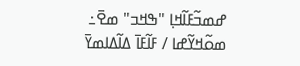ߝߘߏ߬ߓߊ߬ߞߊ߲ "ߒߞߏ" ߘߐ߫߸ ߘߋ߬ߞߌ߬ߝߊ / ߓߊ߬ߓߊ߫ ߡߊ߬ߡߊߘߌ߫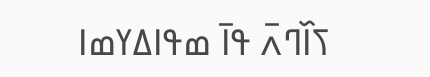ߖߊ߰ߣߍ߫ ߟߊ߫ ߘߟߊߡߌߘߊ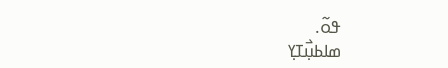ߟߋ߬.
ߘߊߕߎ߲߯ߠߌ߲